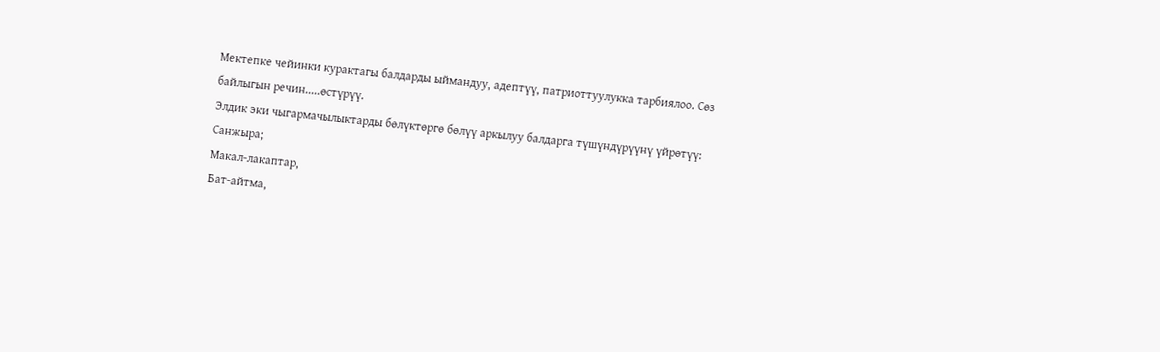Мектепке чейинки курактагы балдарды ыймандуу, адептүү, патриоттуулукка тарбиялоо. Сөз байлыгын речин.....өстүрүү.
Элдик эки чыгармачылыктарды бөлүктөргө бөлүү аркылуу балдарга түшүндүрүүнү үйрөтүү:
Санжыра;
Макал-лакаптар,
Бат-айтма,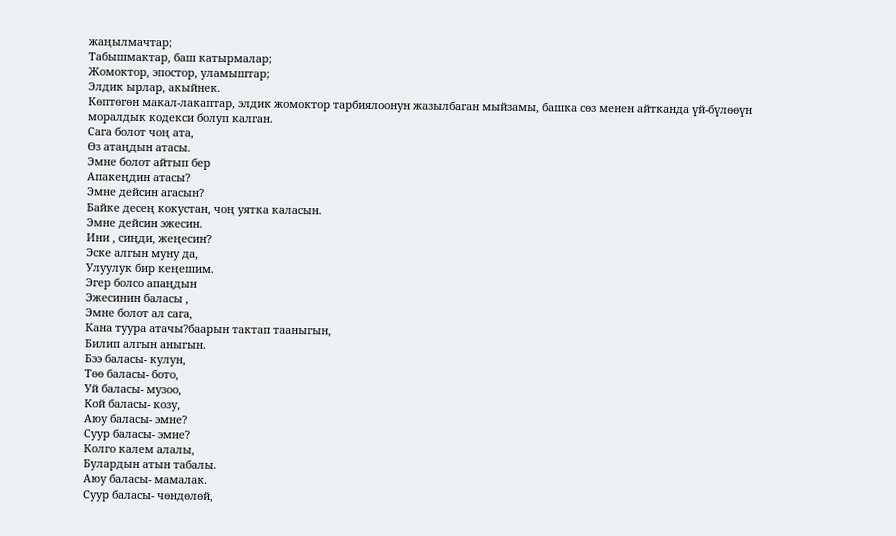жаңылмачтар;
Табышмактар, баш катырмалар;
Жомоктор, эпостор, уламыштар;
Элдик ырлар, акыйнек.
Көптөгөн макал-лакаптар, элдик жомоктор тарбиялоонун жазылбаган мыйзамы, башка сөз менен айтканда үй-бүлөөүн моралдык кодекси болуп калган.
Сага болот чоң ата,
Өз атаңдын атасы.
Эмне болот айтып бер
Апакеңдин атасы?
Эмне дейсин агасын?
Байке десең кокустан, чоң уятка каласын.
Эмне дейсин эжесин.
Ини , сиңди, жеңесин?
Эске алгын муну да,
Улуулук бир кеңешим.
Эгер болсо апаңдын
Эжесинин баласы ,
Эмне болот ал сага,
Кана туура атачы?баарын тактап тааныгын,
Билип алгын аныгын.
Бээ баласы- кулун,
Төө баласы- бото,
Уй баласы- музоо,
Кой баласы- козу,
Аюу баласы- эмне?
Суур баласы- эмне?
Колго калем алалы,
Булардын атын табалы.
Аюу баласы- мамалак.
Суур баласы- чөндөлөй,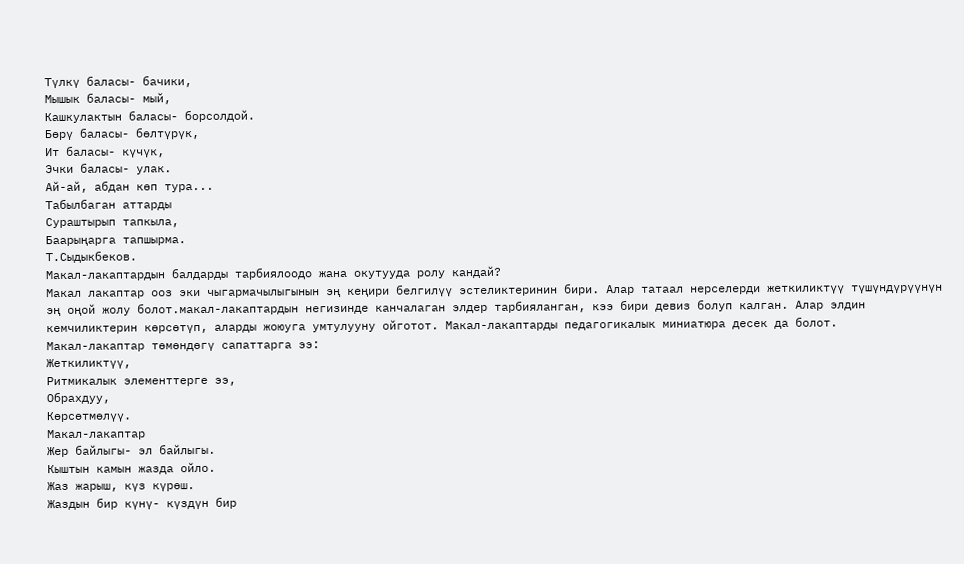Түлкү баласы- бачики,
Мышык баласы- мый,
Кашкулактын баласы- борсолдой.
Бөрү баласы- бөлтүрүк,
Ит баласы- күчүк,
Эчки баласы- улак.
Ай-ай, абдан көп тура...
Табылбаган аттарды
Сураштырып тапкыла,
Баарыңарга тапшырма.
Т.Сыдыкбеков.
Макал-лакаптардын балдарды тарбиялоодо жана окутууда ролу кандай?
Макал лакаптар ооз эки чыгармачылыгынын эң кеңири белгилүү эстеликтеринин бири. Алар татаал нерселерди жеткиликтүү түшүндүрүүнүн эң оңой жолу болот.макал-лакаптардын негизинде канчалаган элдер тарбияланган, кээ бири девиз болуп калган. Алар элдин кемчиликтерин көрсөтүп, аларды жоюуга умтулууну ойготот. Макал-лакаптарды педагогикалык миниатюра десек да болот.
Макал-лакаптар төмөндөгү сапаттарга ээ:
Жеткиликтүү,
Ритмикалык элементтерге ээ,
Обрахдуу,
Көрсөтмөлүү.
Макал-лакаптар
Жер байлыгы- эл байлыгы.
Кыштын камын жазда ойло.
Жаз жарыш, күз күрөш.
Жаздын бир күнү- күздүн бир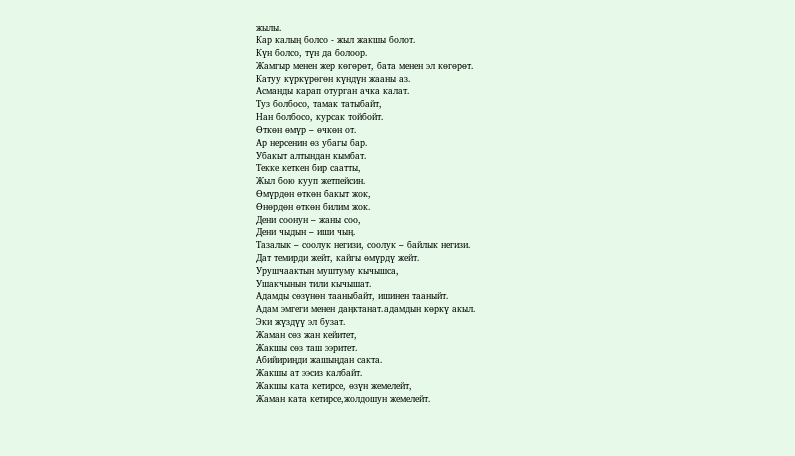жылы.
Кар калың болсо - жыл жакшы болот.
Күн болсо, түн да болоор.
Жамгыр менен жер көгөрөт, бата менен эл көгөрөт.
Катуу күркүрөгөн күндүн жааны аз.
Асманды карап отурган ачка калат.
Туз болбосо, тамак татыбайт,
Нан болбосо, курсак тойбойт.
Өткөн өмүр – өчкөн от.
Ар нерсенин өз убагы бар.
Убакыт алтындан кымбат.
Текке кеткен бир саатты,
Жыл бою кууп жетпейсин.
Өмүрдөн өткөн бакыт жок,
Өнөрдөн өткөн билим жок.
Дени соонун – жаны соо,
Дени чыдын – иши чың.
Тазалык – соолук негизи, соолук – байлык негизи.
Дат темирди жейт, кайгы өмүрдү жейт.
Урушчаактын муштуму кычышса,
Ушакчынын тили кычышат.
Адамды сөзүнөн тааныбайт, ишинен тааныйт.
Адам эмгеги менен даңктанат.адамдын көркү акыл.
Эки жүздүү эл бузат.
Жаман сөз жан кейитет,
Жакшы сөз таш ээритет.
Абийириңди жашыңдан сакта.
Жакшы ат ээсиз калбайт.
Жакшы ката кетирсе, өзүн жемелейт,
Жаман ката кетирсе,жолдошун жемелейт.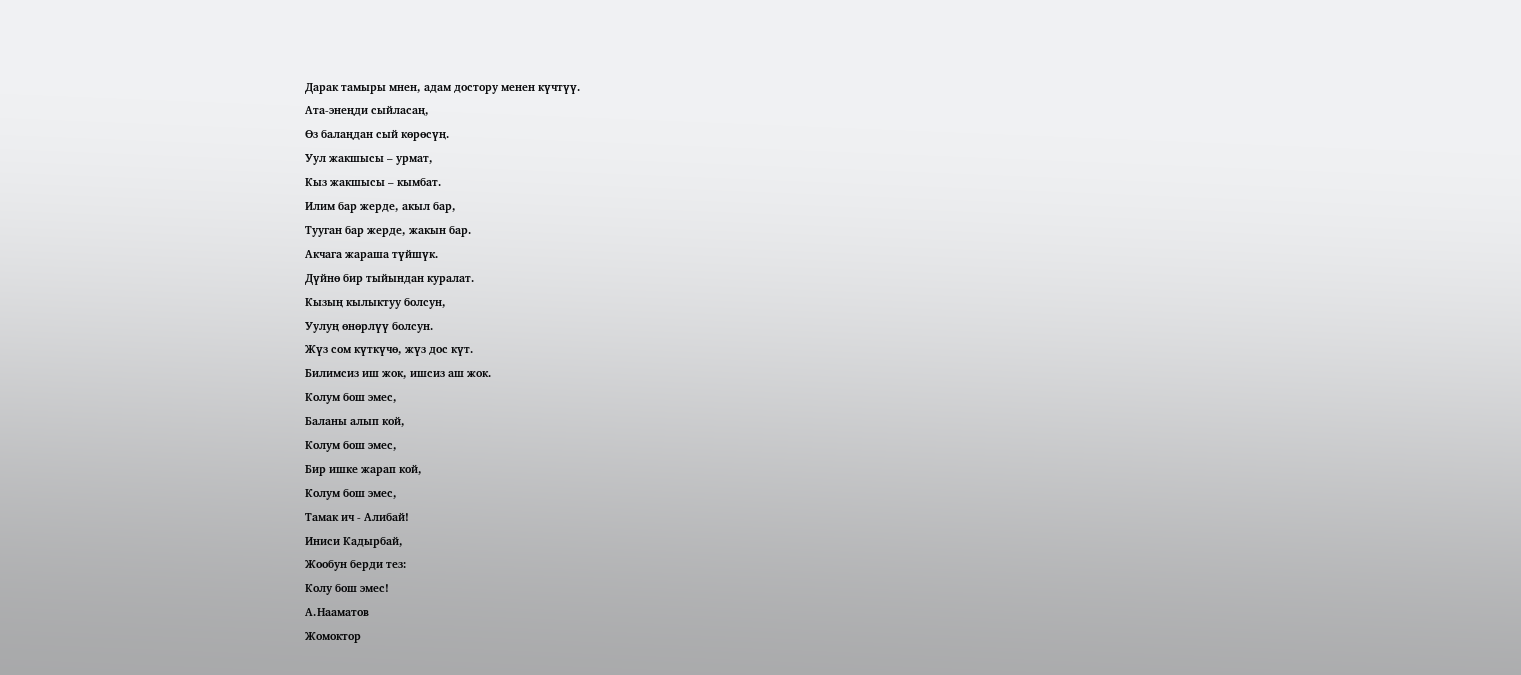Дарак тамыры мнен, адам достору менен күчтүү.
Ата-энеңди сыйласаң,
Өз балаңдан сый көрөсүң.
Уул жакшысы – урмат,
Кыз жакшысы – кымбат.
Илим бар жерде, акыл бар,
Тууган бар жерде, жакын бар.
Акчага жараша түйшүк.
Дүйнө бир тыйындан куралат.
Кызың кылыктуу болсун,
Уулуң өнөрлүү болсун.
Жүз сом күткүчө, жүз дос күт.
Билимсиз иш жок, ишсиз аш жок.
Колум бош эмес,
Баланы алып кой,
Колум бош эмес,
Бир ишке жарап кой,
Колум бош эмес,
Тамак ич - Алибай!
Иниси Кадырбай,
Жообун берди тез:
Колу бош эмес!
А.Нааматов
Жомоктор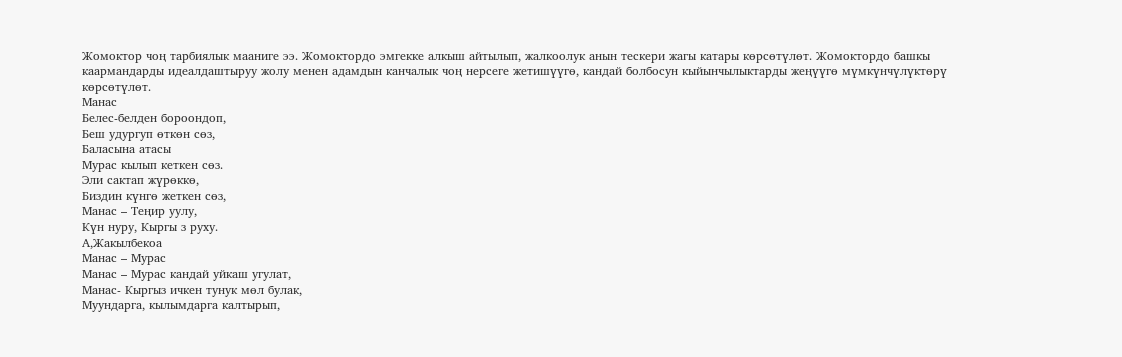Жомоктор чоң тарбиялык мааниге ээ. Жомоктордо эмгекке алкыш айтылып, жалкоолук анын тескери жагы катары көрсөтүлөт. Жомоктордо башкы каармандарды идеалдаштыруу жолу менен адамдын канчалык чоң нерсеге жетишүүгө, кандай болбосун кыйынчылыктарды жеңүүгө мүмкүнчүлүктөрү көрсөтүлөт.
Манас
Белес-белден бороондоп,
Беш удургуп өткөн сөз,
Баласына атасы
Мурас кылып кеткен сөз.
Эли сактап жүрөккө,
Биздин күнгө жеткен сөз,
Манас – Теңир уулу,
Күн нуру, Кыргы з руху.
А,Жакылбекоа
Манас – Мурас
Манас – Мурас кандай уйкаш угулат,
Манас- Кыргыз ичкен тунук мөл булак,
Муундарга, кылымдарга калтырып,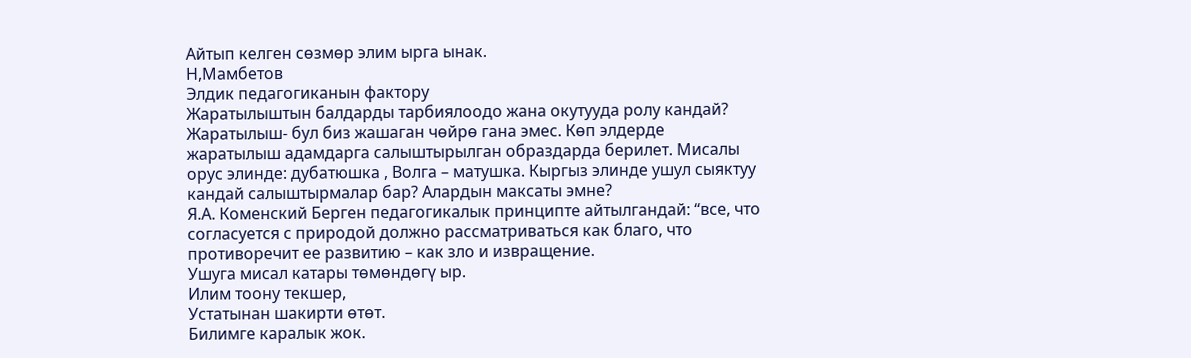Айтып келген сөзмөр элим ырга ынак.
Н,Мамбетов
Элдик педагогиканын фактору
Жаратылыштын балдарды тарбиялоодо жана окутууда ролу кандай? Жаратылыш- бул биз жашаган чөйрө гана эмес. Көп элдерде жаратылыш адамдарга салыштырылган образдарда берилет. Мисалы орус элинде: дубатюшка , Волга – матушка. Кыргыз элинде ушул сыяктуу кандай салыштырмалар бар? Алардын максаты эмне?
Я.А. Коменский Берген педагогикалык принципте айтылгандай: “все, что согласуется с природой должно рассматриваться как благо, что противоречит ее развитию – как зло и извращение.
Ушуга мисал катары төмөндөгү ыр.
Илим тоону текшер,
Устатынан шакирти өтөт.
Билимге каралык жок.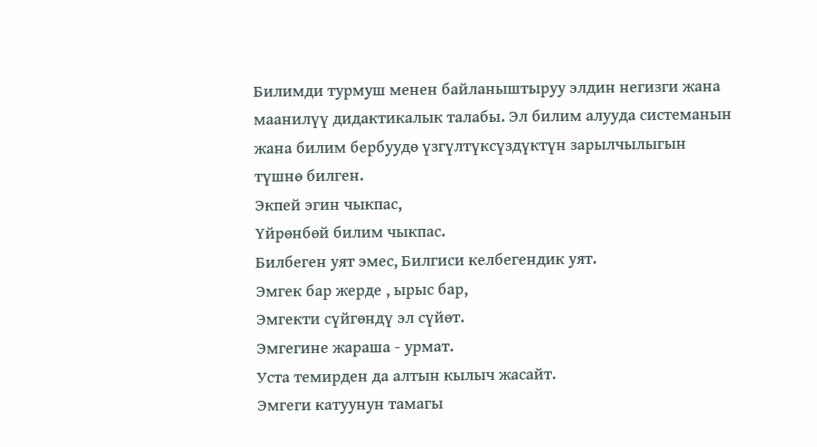Билимди турмуш менен байланыштыруу элдин негизги жана маанилүү дидактикалык талабы. Эл билим алууда системанын жана билим бербуудө үзгүлтүксүздүктүн зарылчылыгын түшнө билген.
Экпей эгин чыкпас,
Үйрөнбөй билим чыкпас.
Билбеген уят эмес, Билгиси келбегендик уят.
Эмгек бар жерде , ырыс бар,
Эмгекти сүйгөндү эл сүйөт.
Эмгегине жараша - урмат.
Уста темирден да алтын кылыч жасайт.
Эмгеги катуунун тамагы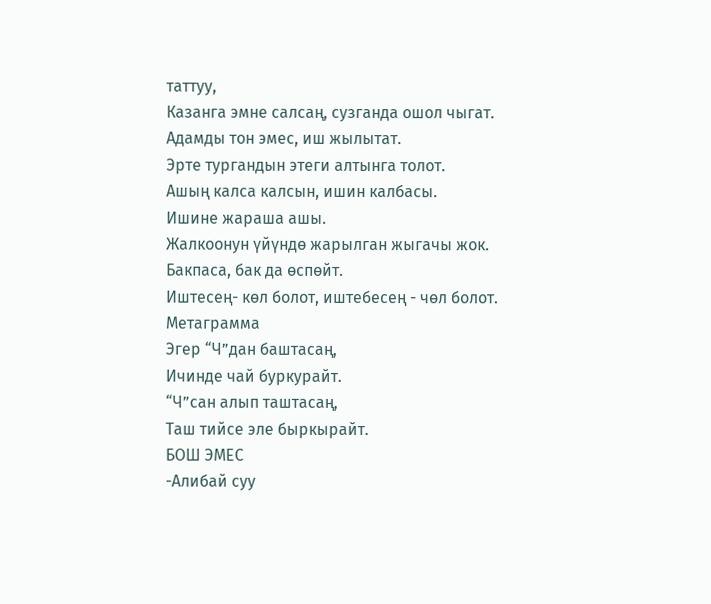таттуу,
Казанга эмне салсаң, сузганда ошол чыгат.
Адамды тон эмес, иш жылытат.
Эрте тургандын этеги алтынга толот.
Ашың калса калсын, ишин калбасы.
Ишине жараша ашы.
Жалкоонун үйүндө жарылган жыгачы жок.
Бакпаса, бак да өспөйт.
Иштесең- көл болот, иштебесең - чөл болот.
Метаграмма
Эгер “Ч”дан баштасаң,
Ичинде чай буркурайт.
“Ч”сан алып таштасаң,
Таш тийсе эле быркырайт.
БОШ ЭМЕС
-Алибай суу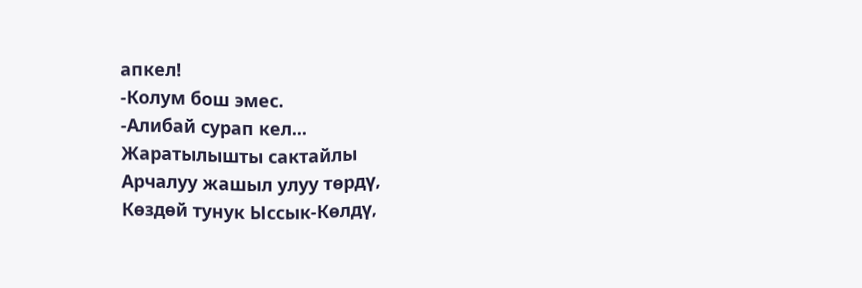апкел!
-Колум бош эмес.
-Алибай сурап кел...
Жаратылышты сактайлы
Арчалуу жашыл улуу төрдү,
Көздөй тунук Ыссык-Көлдү,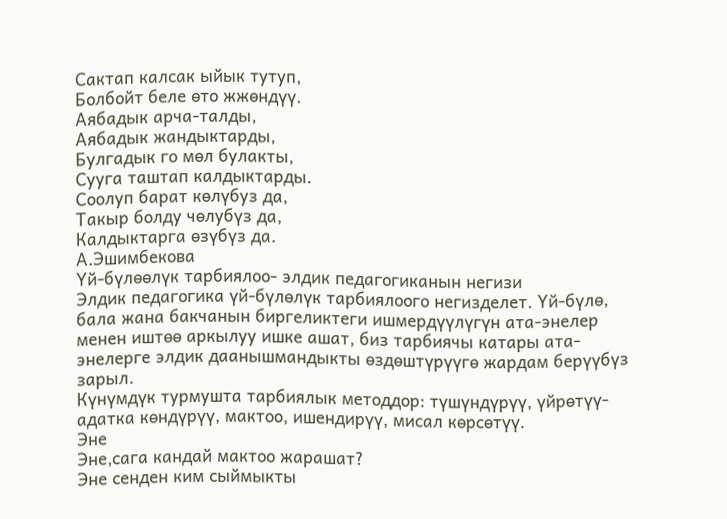Сактап калсак ыйык тутуп,
Болбойт беле өто жжөндүү.
Аябадык арча-талды,
Аябадык жандыктарды,
Булгадык го мөл булакты,
Сууга таштап калдыктарды.
Соолуп барат көлүбуз да,
Такыр болду чөлубүз да,
Калдыктарга өзүбүз да.
А.Эшимбекова
Үй-бүлөөлүк тарбиялоо- элдик педагогиканын негизи
Элдик педагогика үй-бүлөлүк тарбиялоого негизделет. Үй-бүлө, бала жана бакчанын биргеликтеги ишмердүүлүгүн ата-энелер менен иштөө аркылуу ишке ашат, биз тарбиячы катары ата-энелерге элдик даанышмандыкты өздөштүрүүгө жардам берүүбүз зарыл.
Күнүмдүк турмушта тарбиялык методдор: түшүндүрүү, үйрөтүү-адатка көндүрүү, мактоо, ишендирүү, мисал көрсөтүү.
Эне
Эне,сага кандай мактоо жарашат?
Эне сенден ким сыймыкты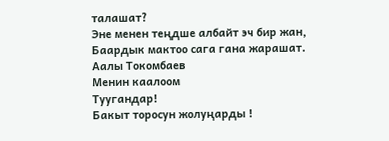талашат?
Эне менен теңдше албайт эч бир жан,
Баардык мактоо сага гана жарашат.
Аалы Токомбаев
Менин каалоом
Туугандар!
Бакыт торосун жолуңарды !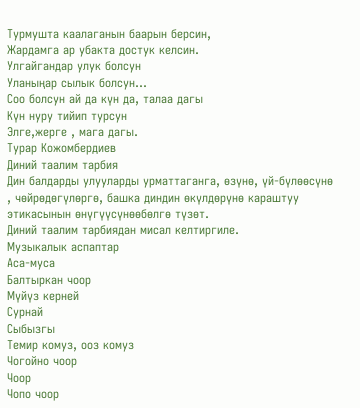Турмушта каалаганын баарын берсин,
Жардамга ар убакта достук келсин.
Улгайгандар улук болсун
Уланыңар сылык болсун...
Соо болсун ай да күн да, талаа дагы
Күн нуру тийип турсун
Элге,жерге , мага дагы.
Турар Кожомбердиев
Диний таалим тарбия
Дин балдарды улууларды урматтаганга, өзүнө, үй-бүлөөсүнө , чөйрөдөгүлөргө, башка диндин өкүлдөрүнө караштуу этикасынын өнүгүүсүнөөбөлгө түзөт.
Диний таалим тарбиядан мисал келтиргиле.
Музыкалык аспаптар
Аса-муса
Балтыркан чоор
Мүйүз керней
Сурнай
Сыбызгы
Темир комуз, ооз комуз
Чогойно чоор
Чоор
Чопо чоор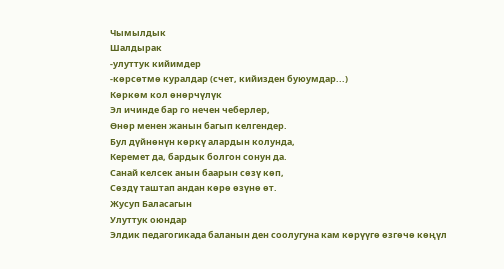Чымылдык
Шалдырак
-улуттук кийимдер
-көрсөтмө куралдар (счет, кийизден буюумдар...)
Көркөм кол өнөрчүлүк
Эл ичинде бар го нечен чеберлер,
Өнөр менен жанын багып келгендер.
Бул дүйнөнүн көркү алардын колунда,
Керемет да, бардык болгон сонун да.
Санай келсек анын баарын сөзү көп,
Сөздү таштап андан көрө өзүнө өт.
Жусуп Баласагын
Улуттук оюндар
Элдик педагогикада баланын ден соолугуна кам көрүүгө өзгөчө көңүл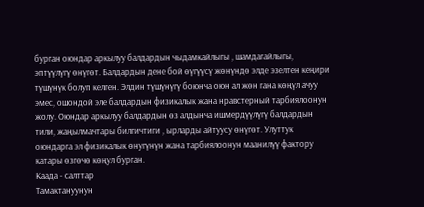бурган оюндар аркылуу балдардын чыдамкайлыгы , шамдагайлыгы, эптүүлүгү өнүгөт. Балдардын дене бой өүгүүсү жөнүндө элде эзелтен кеңири түшүнүк болуп келген. Элдин түшүнүгү боюнча оюн ал жөн гана көңүл ачуу эмес, ошондой эле балдардын физикалык жана нравстерный тарбиялоонун жолу. Оюндар аркылуу балдардын өз алдынча ишмердүүлүгү балдардын тили, жаңылмачтары билгичтиги , ырларды айтуусу өнүгөт. Улуттук оюндарга эл физикалык өнугүнүн жана тарбиялоонун маанилүү фактору катары өзгөчө көңул бурган.
Каада - салттар
Тамактануунун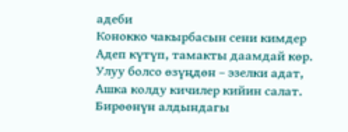адеби
Конокко чакырбасын сени кимдер
Адеп күтүп, тамакты даамдай көр.
Улуу болсо өзүңдөн – эзелки адат,
Ашка колду кичилер кийин салат.
Бирөөнүн алдындагы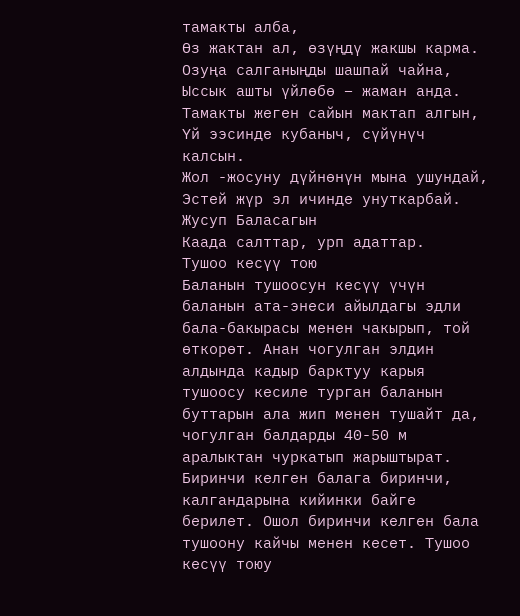тамакты алба,
Өз жактан ал, өзүңдү жакшы карма.
Озуңа салганыңды шашпай чайна,
Ыссык ашты үйлөбө – жаман анда.
Тамакты жеген сайын мактап алгын,
Үй ээсинде кубаныч, сүйүнүч калсын.
Жол -жосуну дүйнөнүн мына ушундай,
Эстей жүр эл ичинде унуткарбай.
Жусуп Баласагын
Каада салттар, урп адаттар.
Тушоо кесүү тою
Баланын тушоосун кесүү үчүн баланын ата-энеси айылдагы эдли бала-бакырасы менен чакырып, той өткорөт. Анан чогулган элдин алдында кадыр барктуу карыя тушоосу кесиле турган баланын буттарын ала жип менен тушайт да, чогулган балдарды 40-50 м аралыктан чуркатып жарыштырат. Биринчи келген балага биринчи, калгандарына кийинки байге берилет. Ошол биринчи келген бала тушоону кайчы менен кесет. Тушоо кесүү тоюу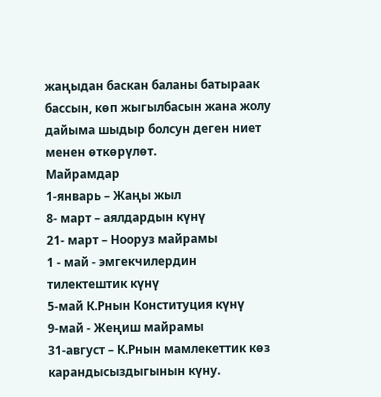жаңыдан баскан баланы батыраак бассын, көп жыгылбасын жана жолу дайыма шыдыр болсун деген ниет менен өткөрүлөт.
Майрамдар
1-январь – Жаңы жыл
8- март – аялдардын күнү
21- март – Нооруз майрамы
1 - май - эмгекчилердин тилектештик күнү
5-май К.Рнын Конституция күнү
9-май - Жеңиш майрамы
31-август – К.Рнын мамлекеттик көз карандысыздыгынын күну.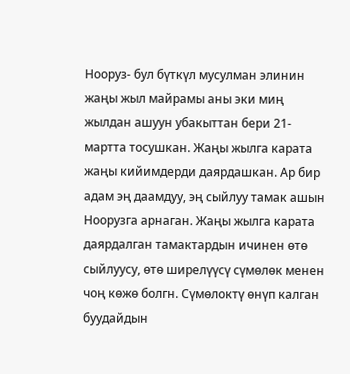Нооруз- бул бүткүл мусулман элинин жаңы жыл майрамы аны эки миң жылдан ашуун убакыттан бери 21-мартта тосушкан. Жаңы жылга карата жаңы кийимдерди даярдашкан. Ар бир адам эң даамдуу, эң сыйлуу тамак ашын Ноорузга арнаган. Жаңы жылга карата даярдалган тамактардын ичинен өтө сыйлуусу, өтө ширелүүсү сүмөлөк менен чоң көжө болгн. Сүмөлоктү өнүп калган буудайдын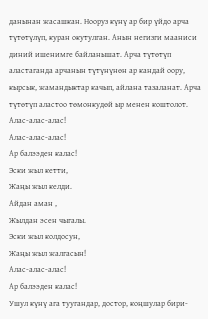данынан жасашкан. Нооруз күнү ар бир үйдо арча түтөтүлүп, куран окутулган. Анын негизги мааниси диний ишенимге байланышат. Арча түтөтүп аластаганда арчанын түтүнүнөн ар кандай оору, кырсык, жамандыктар качып, айлана тазаланат. Арча түтөтүп аластоо төмонкудөй ыр менен коштолот.
Алас-алас-алас!
Алас-алас-алас!
Ар балээден калас!
Эски жыл кетти,
Жаңы жыл келди.
Айдан аман ,
Жылдан эсен чыгалы.
Эски жыл колдосун,
Жаңы жыл жалгасын!
Алас-алас-алас!
Ар балээден калас!
Ушул күнү ага туугандар, достор, коңшулар бири-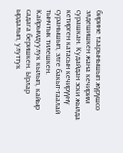бирине таарынышып жүрүшсо элдешишкен жана кечирим сурашкан. Кудайдан эски жылда кетирген катасын кечирүүнү суранышып, элге бакыт-таалай тынчтык тилешкен. Кайрымдуулук кылып, кайыр садага беришкен. Ырлар ырдалып, улуттук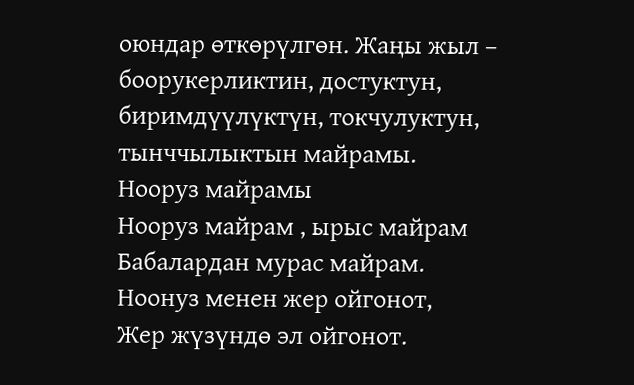оюндар өткөрүлгөн. Жаңы жыл – боорукерликтин, достуктун, биримдүүлүктүн, токчулуктун, тынччылыктын майрамы.
Нооруз майрамы
Нооруз майрам , ырыс майрам
Бабалардан мурас майрам.
Ноонуз менен жер ойгонот,
Жер жүзүндө эл ойгонот.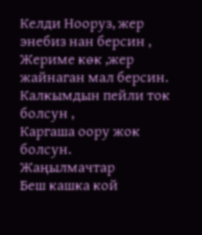Келди Нооруз, жер энебиз нан берсин ,
Жериме көк ,жер жайнаган мал берсин.
Калкымдын пейли ток болсун ,
Каргаша оору жок болсун.
Жаңылмачтар
Беш кашка кой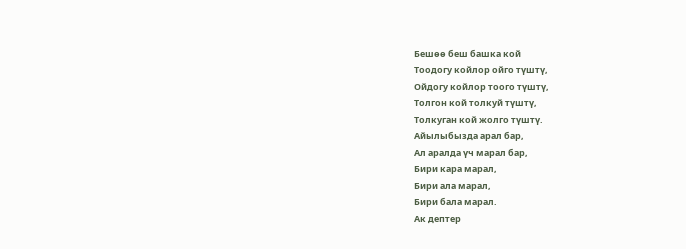Бешөө беш башка кой
Тоодогу койлор ойго түштү,
Ойдогу койлор тоого түштү,
Толгон кой толкуй түштү,
Толкуган кой жолго түштү.
Айылыбызда арал бар,
Ал аралда үч марал бар,
Бири кара марал,
Бири ала марал,
Бири бала марал.
Ак дептер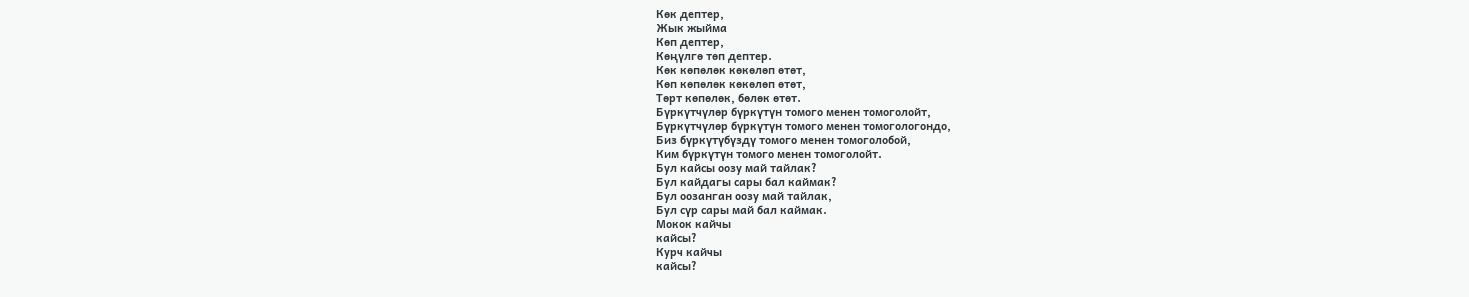Көк дептер,
Жык жыйма
Көп дептер,
Көңүлгө төп дептер.
Көк көпөлөк көкөлөп өтөт,
Көп көпөлөк көкөлөп өтөт,
Төрт көпөлөк, бөлөк өтөт.
Бүркүтчүлөр бүркүтүн томого менен томоголойт,
Бүркүтчүлөр бүркүтүн томого менен томогологондо,
Биз бүркүтүбүздү томого менен томоголобой,
Ким бүркүтүн томого менен томоголойт.
Бул кайсы оозу май тайлак?
Бул кайдагы сары бал каймак?
Бул оозанган оозу май тайлак,
Бул сүр сары май бал каймак.
Мокок кайчы
кайсы?
Курч кайчы
кайсы?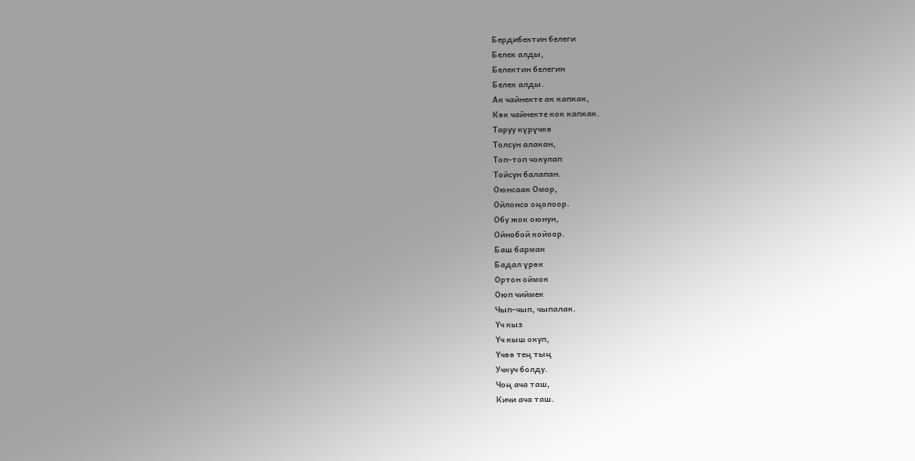Бердибектин белеги
Белек алды,
Белектин белегин
Белек алды.
Ак чайнекте ак капкак,
Көк чайнекте кок капкак.
Таруу күрүчкө
Толсун алакан,
Топ-топ чокулап
Тойсун балапан.
Оюнсаак Омор,
Ойлонсо оңолоор.
Обу жок оюнун,
Ойнобой койоор.
Баш бармак
Бадал үрөк
Ортон оймок
Оюп чиймек
Чып-чып, чыпалак.
Үч кыз
Үч кыш окуп,
Үчөө тең тың
Учкуч болду.
Чоң ача таш,
Кичи ача таш.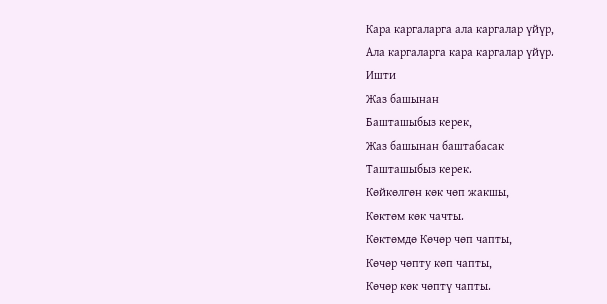Кара каргаларга ала каргалар үйүр,
Ала каргаларга кара каргалар үйүр.
Ишти
Жаз башынан
Башташыбыз керек,
Жаз башынан баштабасак
Ташташыбыз керек.
Көйкөлгөн көк чөп жакшы,
Көктөм көк чачты.
Көктөмдө Көчөр чөп чапты,
Көчөр чөпту көп чапты,
Көчөр көк чөптү чапты.